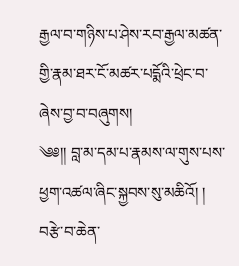རྒྱལ་བ་གཉིས་པ་ཤེས་རབ་རྒྱལ་མཚན་གྱི་རྣམ་ཐར་ངོ་མཚར་པདྨོའི་ཕྲེང་བ་ཞེས་བྱ་བ་བཞུགས།
༄༅།། བླ་མ་དམ་པ་རྣམས་ལ་གུས་པས་ཕྱག་འཚལ་ཞིང་སྐྱབས་སུ་མཆིའོ། །
བརྩེ་བ་ཆེན་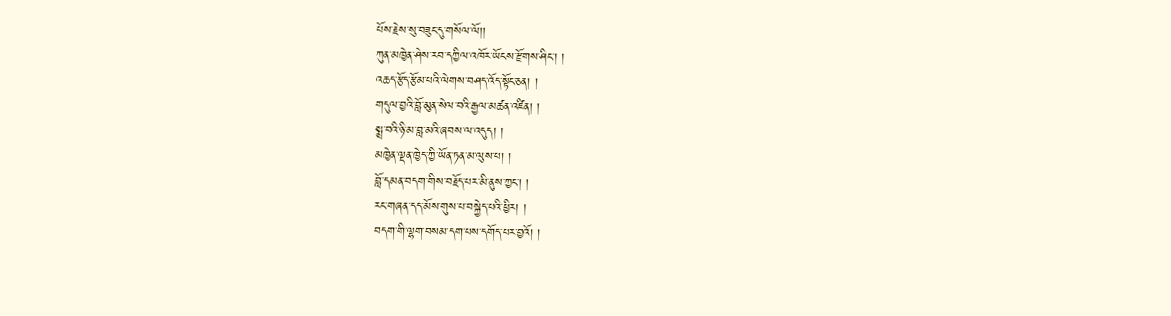པོས་རྗེས་སུ་བཟུང་དུ་གསོལ་ལོ།།
ཀུན་མཁྱེན་ཤེས་རབ་དཀྱིལ་འཁོར་ཡོངས་རྫོགས་ཤིང་། །
འཆད་རྩོད་རྩོམ་པའི་ལེགས་བཤད་འོད་སྟོང་ཅན། །
གདུལ་བྱའི་བློ་མུན་སེལ་བའི་རྒྱལ་མཚན་འཛིན། །
སྨྲ་བའི་ཉི་མ་བླ་མའི་ཞབས་ལ་འདུད། །
མཁྱེན་ལྡན་ཁྱེད་ཀྱི་ཡོན་ཏན་མ་ལུས་པ། །
བློ་དམན་བདག་གིས་བརྗོད་པར་མི་ནུས་ཀྱང་། །
རང་གཞན་དད་མོས་གུས་པ་བསྐྱེད་པའི་ཕྱིར། །
བདག་གི་ལྷག་བསམ་དག་པས་དགོད་པར་བྱའོ། །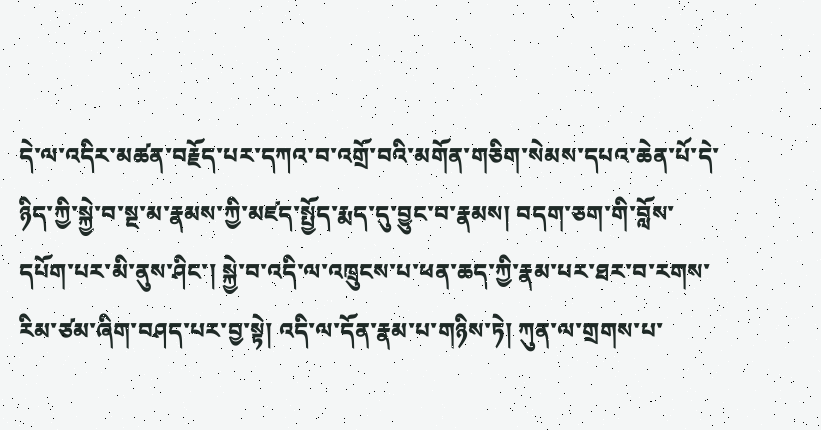དེ་ལ་འདིར་མཚན་བརྗོད་པར་དཀའ་བ་འགྲོ་བའི་མགོན་གཅིག་སེམས་དཔའ་ཆེན་པོ་དེ་ཉིད་ཀྱི་སྐྱེ་བ་སྔ་མ་རྣམས་ཀྱི་མཛད་སྤྱོད་རྨད་དུ་བྱུང་བ་རྣམས། བདག་ཅག་གི་བློས་དཔོག་པར་མི་ནུས་ཤིང་། སྐྱེ་བ་འདི་ལ་འཁྲུངས་པ་ཕན་ཆད་ཀྱི་རྣམ་པར་ཐར་བ་རགས་རིམ་ཙམ་ཞིག་བཤད་པར་བྱ་སྟེ། འདི་ལ་དོན་རྣམ་པ་གཉིས་ཏེ། ཀུན་ལ་གྲགས་པ་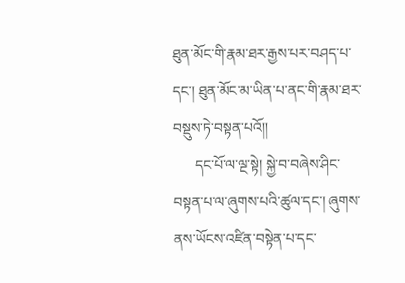ཐུན་མོང་གི་རྣམ་ཐར་རྒྱས་པར་བཤད་པ་དང་། ཐུན་མོང་མ་ཡིན་པ་ནང་གི་རྣམ་ཐར་བསྡུས་ཏེ་བསྟན་པའོ།།
      དང་པོ་ལ་ལྔ་སྟེ། སྐྱེ་བ་བཞེས་ཤིང་བསྟན་པ་ལ་ཞུགས་པའི་ཚུལ་དང་། ཞུགས་ནས་ཡོངས་འཛིན་བསྟེན་པ་དང་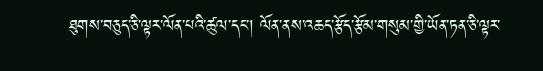ཐུགས་བཅུད་ཅི་ལྟར་ལོན་པའི་ཚུལ་དང་། ལོན་ནས་འཆད་རྩོད་རྩོམ་གསུམ་གྱི་ཡོན་ཏན་ཅི་ལྟར་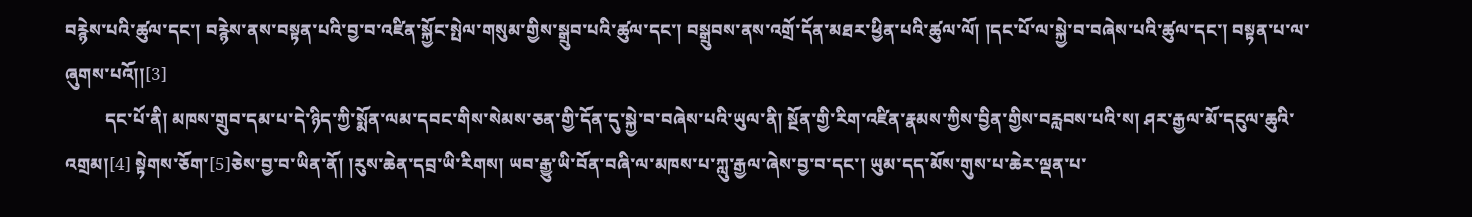བརྙེས་པའི་ཚུལ་དང་། བརྙེས་ནས་བསྟན་པའི་བྱ་བ་འཛིན་སྐྱོང་སྤེལ་གསུམ་གྱིས་སྒྲུབ་པའི་ཚུལ་དང་། བསྒྲུབས་ནས་འགྲོ་དོན་མཐར་ཕྱིན་པའི་ཚུལ་ལོ། །དང་པོ་ལ་སྐྱེ་བ་བཞེས་པའི་ཚུལ་དང་། བསྟན་པ་ལ་ཞུགས་པའོ།།[3]
         དང་པོ་ནི། མཁས་གྲུབ་དམ་པ་དེ་ཉིད་ཀྱི་སྨོན་ལམ་དབང་གིས་སེམས་ཅན་གྱི་དོན་དུ་སྐྱེ་བ་བཞེས་པའི་ཡུལ་ནི། སྔོན་གྱི་རིག་འཛིན་རྣམས་ཀྱིས་བྱིན་གྱིས་བརླབས་པའི་ས། ཤར་རྒྱལ་མོ་དངུལ་ཆུའི་འགྲམ།[4] སྟེགས་ཅོག་[5]ཅེས་བྱ་བ་ཡིན་ནོ། །རུས་ཆེན་དབྲ་ཡི་རིགས། ཡབ་རྒྱུ་ཡི་བོན་བཞི་ལ་མཁས་པ་ཀླུ་རྒྱལ་ཞེས་བྱ་བ་དང་། ཡུམ་དད་མོས་གུས་པ་ཆེར་ལྡན་པ་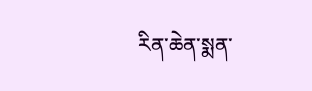རིན་ཆེན་སྨན་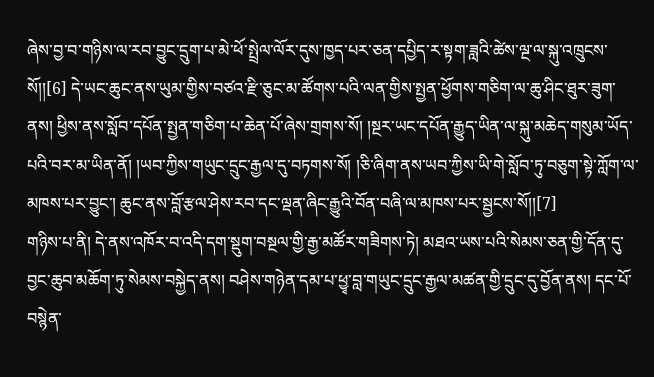ཞེས་བྱ་བ་གཉིས་ལ་རབ་བྱུང་དྲུག་པ་མེ་ཕོ་སྤྲེལ་ལོར་དུས་ཁྱད་པར་ཅན་དཔྱིད་ར་སྟག་ཟླའི་ཚེས་ལྔ་ལ་སྐུ་འཁྲུངས་སོ།།[6] དེ་ཡང་ཆུང་ནས་ཡུམ་གྱིས་བཙའ་རྫི་ཅུང་མ་ཚོགས་པའི་ལན་གྱིས་སྤྱན་ཕྱོགས་གཅིག་ལ་ཆུ་ཤིང་ཐུར་ཟུག་ནས། ཕྱིས་ནས་སློབ་དཔོན་སྤྱན་གཅིག་པ་ཆེན་པོ་ཞེས་གྲགས་སོ། །སྔར་ཡང་དཔོན་རྒྱུད་ཡིན་ལ་སྐུ་མཆེད་གསུམ་ཡོད་པའི་བར་མ་ཡིན་ནོ། །ཡབ་ཀྱིས་གཡུང་དྲུང་རྒྱལ་དུ་བཏགས་སོ། །ཅི་ཞིག་ནས་ཡབ་ཀྱིས་ཡི་གེ་སློབ་ཏུ་བཅུག་སྟེ་ཀློག་ལ་མཁས་པར་བྱུང་། ཆུང་ནས་བློ་རྩལ་ཤེས་རབ་དང་ལྡན་ཞིང་རྒྱུའི་བོན་བཞི་ལ་མཁས་པར་སྦྱངས་སོ།།[7]
གཉིས་པ་ནི། དེ་ནས་འཁོར་བ་འདི་དག་སྡུག་བསྔལ་གྱི་རྒྱ་མཚོར་གཟིགས་ཏེ། མཐའ་ཡས་པའི་སེམས་ཅན་གྱི་དོན་དུ་བྱང་ཆུབ་མཆོག་ཏུ་སེམས་བསྐྱེད་ནས། བཤེས་གཉེན་དམ་པ་ཕྱྭ་བླ་གཡུང་དྲུང་རྒྱལ་མཚན་གྱི་དྲུང་དུ་བྱོན་ནས། དང་པོ་བསྙེན་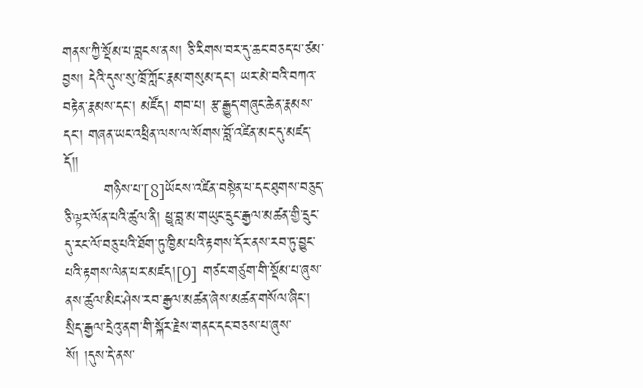གནས་ཀྱི་སྡོམ་པ་བླངས་ནས། ཅི་རིགས་བར་དུ་ཆང་བཅད་པ་ཙམ་བྱས། དེའི་དུས་སུ་ཁྲོ་ཀློང་རྣམ་གསུམ་དང་། ཡར་མེ་བའི་བཀའ་བརྟེན་རྣམས་དང་། མཛོད། གབ་པ། རྩ་རྒྱུད་གཞུང་ཆེན་རྣམས་དང་། གཞན་ཡང་འཕྲིན་ལས་ལ་སོགས་བློ་འཛིན་མང་དུ་མཛད་དོ།།
        གཉིས་པ་[8]ཡོངས་འཛིན་བསྟེན་པ་དང་ཐུགས་བཅུད་ཅི་ལྟར་ལོན་པའི་ཚུལ་ནི། ཕྱྭ་བླ་མ་གཡུང་དྲུང་རྒྱལ་མཚན་གྱི་དྲུང་དུ་རང་ལོ་བཅུ་པའི་ཐོག་ཏུ་ཁྱིམ་པའི་རྟགས་དོར་ནས་རབ་ཏུ་བྱུང་པའི་རྟགས་ལེན་པར་མཛད།[9] གཙང་གཙུག་གི་སྡོམ་པ་ཞུས་ནས་ཚུལ་མིང་ཤེས་རབ་རྒྱལ་མཚན་ཞེས་མཚན་གསོལ་ཞིང་། སྲིད་རྒྱལ་དྲེའུ་ནག་གི་སྐོར་རྗེས་གནང་དང་བཅས་པ་ཞུས་སོ། །དུས་དེ་ནས་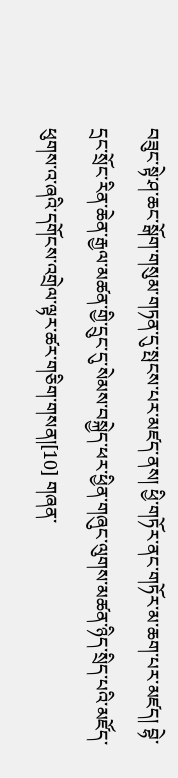བཟུང་སྟེ་ཤ་ཆང་སྒོག་གསུམ་གཏན་དུ་སྤངས་པར་མཛད་ནས། ཕྱི་གཏོར་ནང་གཏོར་མ་ཆག་པར་མཛད། བྷེ་དྲང་སྲོང་རིན་ཆེན་རྒྱལ་མཚན་གྱི་དྲུང་དུ་སེམས་བསྐྱེད་ཕར་ཕྱིན་གཞུང་ལུགས་མཚན་ཉིད་སྲིད་པའི་མཛོད་ཕུགས་འ་ཞའི་དགོངས་འགྲེལ་ལྟར་ཚར་གཅིག་གསན།[10] གཞན་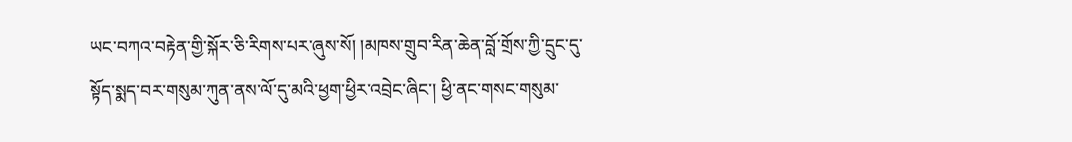ཡང་བཀའ་བརྟེན་གྱི་སྐོར་ཅི་རིགས་པར་ཞུས་སོ། །མཁས་གྲུབ་རིན་ཆེན་བློ་གྲོས་ཀྱི་དྲུང་དུ་སྟོད་སྨད་བར་གསུམ་ཀུན་ནས་ལོ་དུ་མའི་ཕྱག་ཕྱིར་འབྲེང་ཞིང་། ཕྱི་ནང་གསང་གསུམ་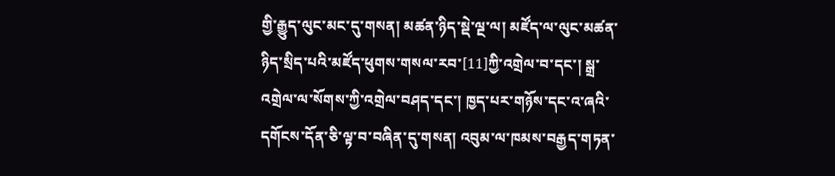གྱི་རྒྱུད་ལུང་མང་དུ་གསན། མཚན་ཉིད་སྡེ་ལྔ་ལ། མཛོད་ལ་ལུང་མཚན་ཉིད་སྲིད་པའི་མཛོད་ཕུགས་གསལ་རབ་[11]ཀྱི་འགྲེལ་བ་དང་། སྒྲ་འགྲེལ་ལ་སོགས་ཀྱི་འགྲེལ་བཤད་དང་། ཁྱད་པར་གཉོས་དང་འ་ཞའི་དགོངས་དོན་ཅི་ལྟ་བ་བཞིན་དུ་གསན། འབུམ་ལ་ཁམས་བརྒྱད་གཏན་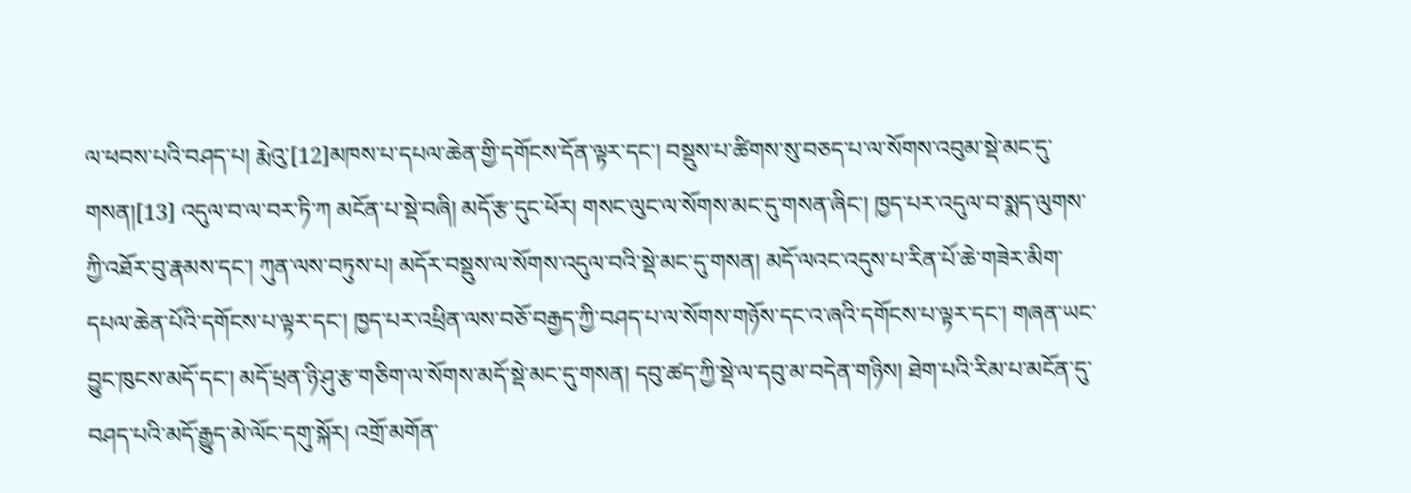ལ་ཕབས་པའི་བཤད་པ། རྨེའུ་[12]མཁས་པ་དཔལ་ཆེན་གྱི་དགོངས་དོན་ལྟར་དང་། བསྡུས་པ་ཚིགས་སུ་བཅད་པ་ལ་སོགས་འབུམ་སྡེ་མང་དུ་གསན།[13] འདུལ་བ་ལ་བར་ཏི་ཀ མངོན་པ་སྡེ་བཞི། མདོ་རྩ་དུང་ཕོར། གསང་ལུང་ལ་སོགས་མང་དུ་གསན་ཞིང་། ཁྱད་པར་འདུལ་བ་སྨད་ལུགས་ཀྱི་འཐོར་བུ་རྣམས་དང་། ཀུན་ལས་བཏུས་པ། མདོར་བསྡུས་ལ་སོགས་འདུལ་བའི་སྡེ་མང་དུ་གསན། མདོ་ལའང་འདུས་པ་རིན་པོ་ཆེ་གཟེར་མིག་དཔལ་ཆེན་པོའི་དགོངས་པ་ལྟར་དང་། ཁྱད་པར་འཕྲིན་ལས་བཅོ་བརྒྱད་ཀྱི་བཤད་པ་ལ་སོགས་གཉོས་དང་འ་ཞའི་དགོངས་པ་ལྟར་དང་། གཞན་ཡང་བྱུང་ཁུངས་མདོ་དང་། མདོ་ཕྲན་ཉི་ཤུ་རྩ་གཅིག་ལ་སོགས་མདོ་སྡེ་མང་དུ་གསན། དབུ་ཚད་ཀྱི་སྡེ་ལ་དབུ་མ་བདེན་གཉིས། ཐེག་པའི་རིམ་པ་མངོན་དུ་བཤད་པའི་མདོ་རྒྱུད་མེ་ལོང་དགུ་སྐོར། འགྲོ་མགོན་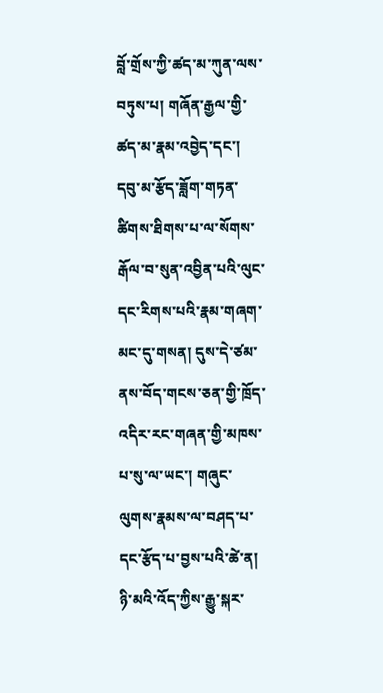བློ་གྲོས་ཀྱི་ཚད་མ་ཀུན་ལས་བཏུས་པ། གཞོན་རྒྱལ་གྱི་ཚད་མ་རྣམ་འབྱེད་དང་། དབུ་མ་རྩོད་ཟློག་གཏན་ཚིགས་ཐིགས་པ་ལ་སོགས་རྒོལ་བ་སུན་འབྱིན་པའི་ལུང་དང་རིགས་པའི་རྣམ་གཞག་མང་དུ་གསན། དུས་དེ་ཙམ་ནས་བོད་གངས་ཅན་གྱི་ཁྲོད་འདིར་རང་གཞན་གྱི་མཁས་པ་སུ་ལ་ཡང་། གཞུང་ལུགས་རྣམས་ལ་བཤད་པ་དང་རྩོད་པ་བྱས་པའི་ཚེ་ན། ཉི་མའི་འོད་ཀྱིས་རྒྱུ་སྐར་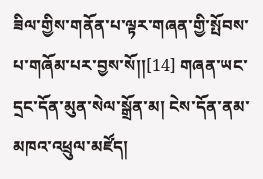ཟིལ་གྱིས་གནོན་པ་ལྟར་གཞན་གྱི་སྤོབས་པ་གཞོམ་པར་བྱས་སོ།།[14] གཞན་ཡང་དྲང་དོན་མུན་སེལ་སྒྲོན་མ། ངེས་དོན་ནམ་མཁའ་འཕྲུལ་མཛོད།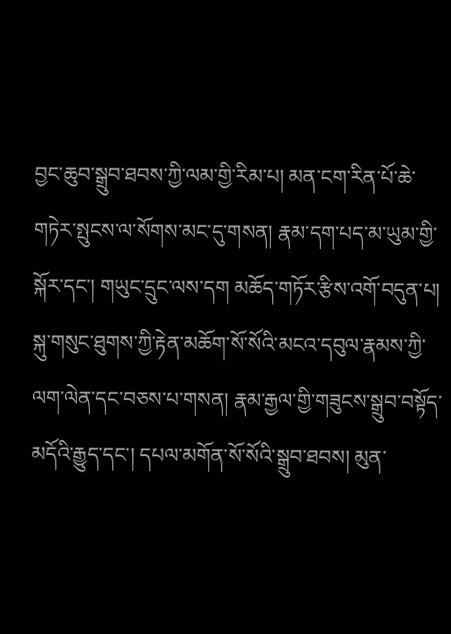བྱང་ཆུབ་སྒྲུབ་ཐབས་ཀྱི་ལམ་གྱི་རིམ་པ། མན་ངག་རིན་པོ་ཆེ་གཏེར་སྤུངས་ལ་སོགས་མང་དུ་གསན། རྣམ་དག་པད་མ་ཡུམ་གྱི་སྐོར་དང་། གཡུང་དྲུང་ལས་དག མཆོད་གཏོར་རྩིས་འགོ་བདུན་པ། སྐུ་གསུང་ཐུགས་ཀྱི་རྟེན་མཆོག་སོ་སོའི་མངའ་དབུལ་རྣམས་ཀྱི་ལག་ལེན་དང་བཅས་པ་གསན། རྣམ་རྒྱལ་གྱི་གཟུངས་སྒྲུབ་བསྟོད་མདོའི་རྒྱུད་དང་། དཔལ་མགོན་སོ་སོའི་སྒྲུབ་ཐབས། མུན་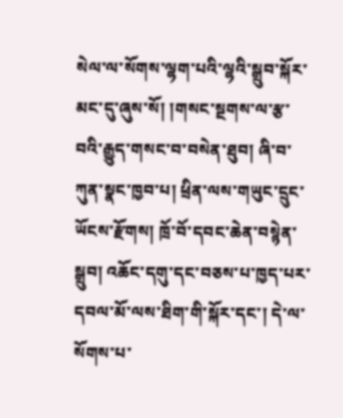སེལ་ལ་སོགས་ལྷག་པའི་ལྷའི་སྒྲུབ་སྐོར་མང་དུ་ཞུས་སོ། །གསང་སྔགས་ལ་རྩ་བའི་རྒྱུད་གསང་བ་བསེན་ཐུབ། ཞི་བ་ཀུན་སྣང་ཁྱབ་པ། ཕྲིན་ལས་གཡུང་དྲུང་ཡོངས་རྫོགས། ཁྲོ་བོ་དབང་ཆེན་བསྙེན་སྒྲུབ། འཆོང་དགུ་དང་བཅས་པ་ཁྱད་པར་དབལ་མོ་ལས་ཐིག་གི་སྐོར་དང་། དེ་ལ་སོགས་པ་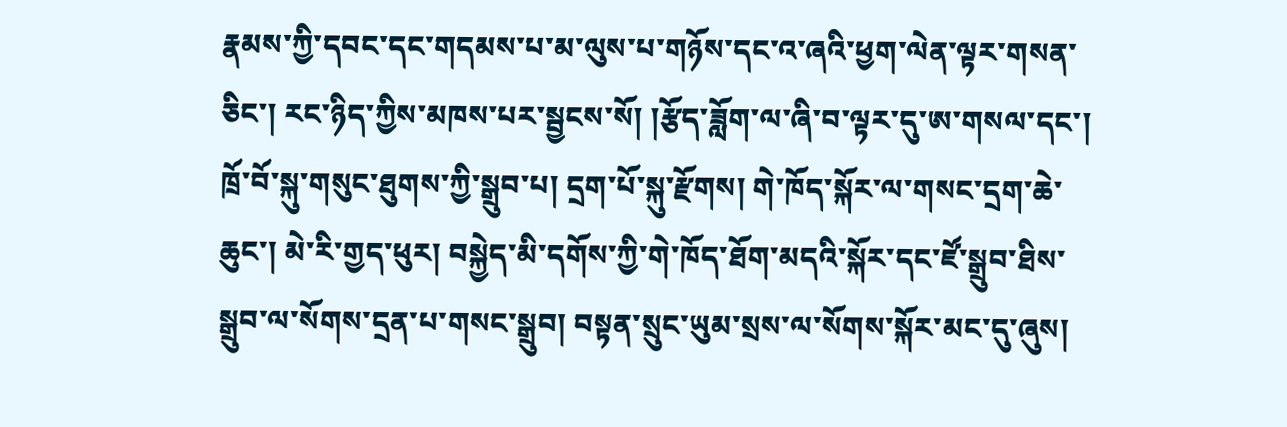རྣམས་ཀྱི་དབང་དང་གདམས་པ་མ་ལུས་པ་གཉོས་དང་འ་ཞའི་ཕྱག་ལེན་ལྟར་གསན་ཅིང་། རང་ཉིད་ཀྱིས་མཁས་པར་སྦྱངས་སོ། །རྩོད་ཟློག་ལ་ཞི་བ་ལྟར་དུ་ཨ་གསལ་དང་། ཁྲོ་བོ་སྐུ་གསུང་ཐུགས་ཀྱི་སྒྲུབ་པ། དྲག་པོ་སྐུ་རྫོགས། གེ་ཁོད་སྐོར་ལ་གསང་དྲག་ཆེ་ཆུང་། མེ་རི་གྱད་ཕུར། བསྐྱེད་མི་དགོས་ཀྱི་གེ་ཁོད་ཐོག་མདའི་སྐོར་དང་ཛོ་སྒྲུབ་ཐིས་སྒྲུབ་ལ་སོགས་དྲན་པ་གསང་སྒྲུབ། བསྟན་སྲུང་ཡུམ་སྲས་ལ་སོགས་སྐོར་མང་དུ་ཞུས།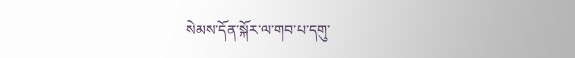སེམས་དོན་སྐོར་ལ་གབ་པ་དགུ་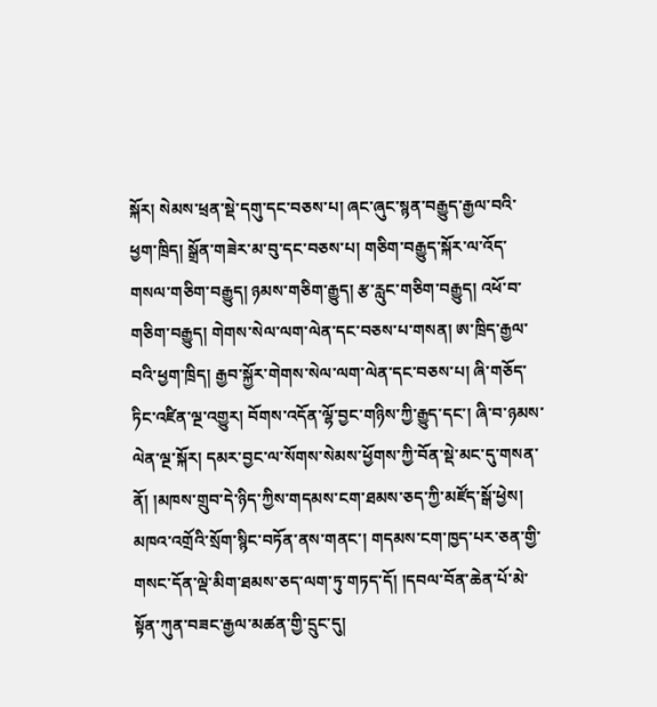སྐོར། སེམས་ཕྲན་སྡེ་དགུ་དང་བཅས་པ། ཞང་ཞུང་སྙན་བརྒྱུད་རྒྱལ་བའི་ཕྱག་ཁྲིད། སྒྲོན་གཟེར་མ་བུ་དང་བཅས་པ། གཅིག་བརྒྱུད་སྐོར་ལ་འོད་གསལ་གཅིག་བརྒྱུད། ཉམས་གཅིག་རྒྱུད། རྩ་རླུང་གཅིག་བརྒྱུད། འཕོ་བ་གཅིག་བརྒྱུད། གེགས་སེལ་ལག་ལེན་དང་བཅས་པ་གསན། ཨ་ཁྲིད་རྒྱལ་བའི་ཕྱག་ཁྲིད། རྒྱབ་སྐྱོར་གེགས་སེལ་ལག་ལེན་དང་བཅས་པ། ཞི་གཅོད་ཏིང་འཛིན་ལྔ་འགྱུར། བོགས་འདོན་ལྷོ་བྱང་གཉིས་ཀྱི་རྒྱུད་དང་། ཞི་བ་ཉམས་ལེན་ལྔ་སྐོར། དམར་བྱང་ལ་སོགས་སེམས་ཕྱོགས་ཀྱི་བོན་སྡེ་མང་དུ་གསན་ནོ། །མཁས་གྲུབ་དེ་ཉིད་ཀྱིས་གདམས་ངག་ཐམས་ཅད་ཀྱི་མཛོད་སྒོ་ཕྱེས། མཁའ་འགྲོའི་སྲོག་སྙིང་བཏོན་ནས་གནང་། གདམས་ངག་ཁྱད་པར་ཅན་གྱི་གསང་དོན་ལྡེ་མིག་ཐམས་ཅད་ལག་ཏུ་གཏད་དོ། །དབལ་བོན་ཆེན་པོ་མེ་སྟོན་ཀུན་བཟང་རྒྱལ་མཚན་གྱི་དྲུང་དུ།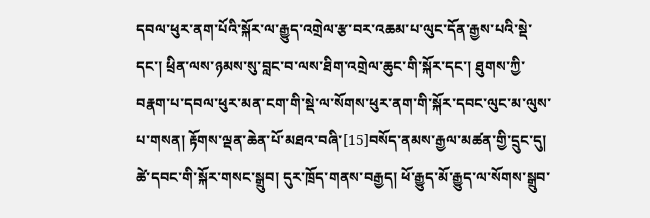དབལ་ཕུར་ནག་པོའི་སྐོར་ལ་རྒྱུད་འགྲེལ་རྩ་བར་འཆམ་པ་ལུང་དོན་རྒྱས་པའི་སྡེ་དང་། ཕྲིན་ལས་ཉམས་སུ་བླང་བ་ལས་ཐིག་འགྲེལ་ཆུང་གི་སྐོར་དང་། ཐུགས་ཀྱི་བརྣག་པ་དབལ་ཕུར་མན་ངག་གི་སྡེ་ལ་སོགས་ཕུར་ནག་གི་སྐོར་དབང་ལུང་མ་ལུས་པ་གསན། རྟོགས་ལྡན་ཆེན་པོ་མཐའ་བཞི་[15]བསོད་ནམས་རྒྱལ་མཚན་གྱི་དྲུང་དུ། ཚེ་དབང་གི་སྐོར་གསང་སྒྲུབ། དུར་ཁྲོད་གནས་བརྒྱད། ཕོ་རྒྱུད་མོ་རྒྱུད་ལ་སོགས་སྒྲུབ་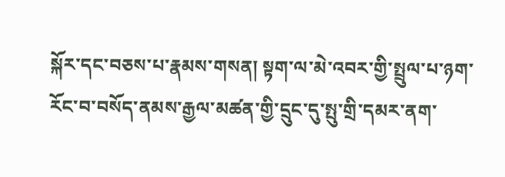སྐོར་དང་བཅས་པ་རྣམས་གསན། སྟག་ལ་མེ་འབར་གྱི་སྤྲུལ་པ་ཉག་རོང་བ་བསོད་ནམས་རྒྱལ་མཚན་གྱི་དྲུང་དུ་སྤུ་གྲི་དམར་ནག་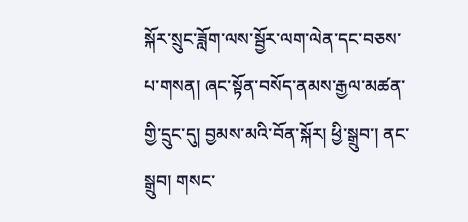སྐོར་སྲུང་ཟློག་ལས་སྦྱོར་ལག་ལེན་དང་བཅས་པ་གསན། ཞང་སྟོན་བསོད་ནམས་རྒྱལ་མཚན་གྱི་དྲུང་དུ། བྱམས་མའི་བོན་སྐོར། ཕྱི་སྒྲུབ་། ནང་སྒྲུབ། གསང་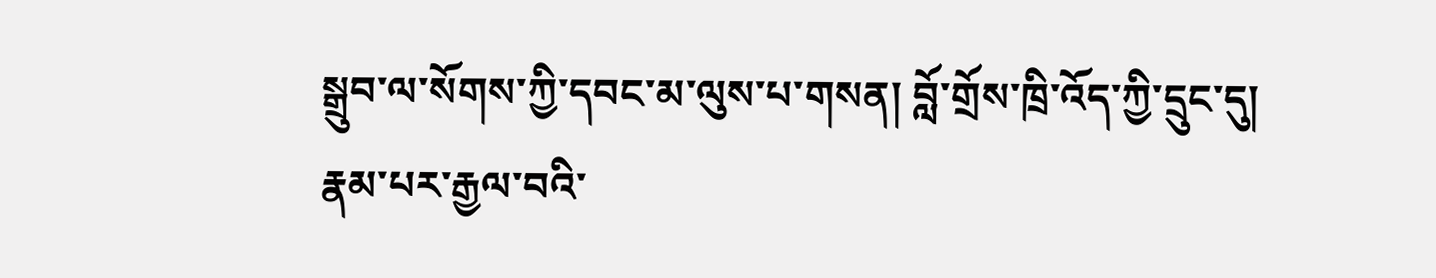སྒྲུབ་ལ་སོགས་ཀྱི་དབང་མ་ལུས་པ་གསན། བློ་གྲོས་ཁྲི་འོད་ཀྱི་དྲུང་དུ། རྣམ་པར་རྒྱལ་བའི་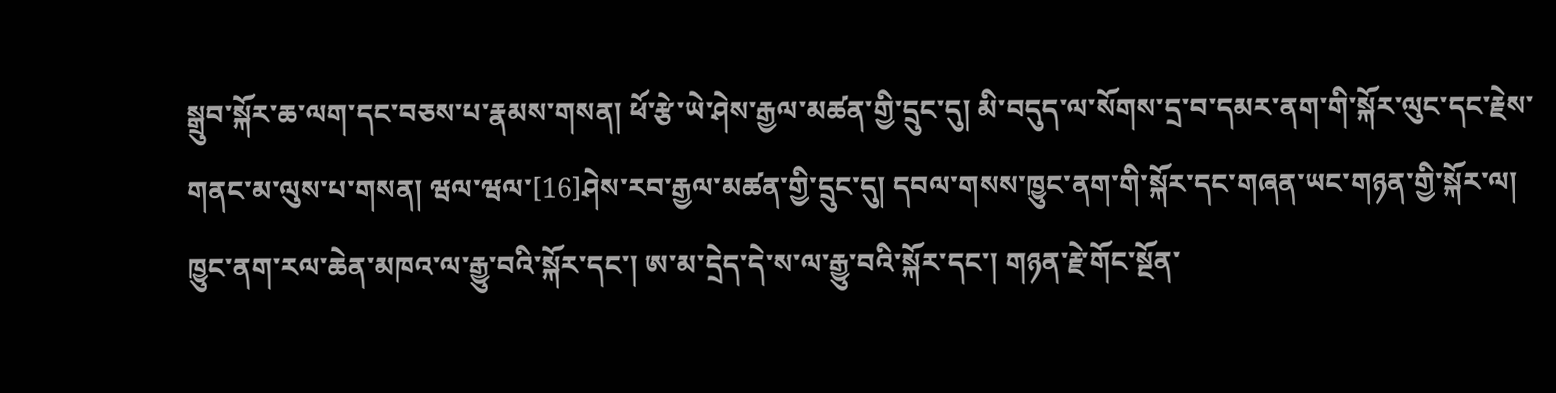སྒྲུབ་སྐོར་ཆ་ལག་དང་བཅས་པ་རྣམས་གསན། ཕོ་རྩེ་ཡེ་ཤེས་རྒྱལ་མཚན་གྱི་དྲུང་དུ། མི་བདུད་ལ་སོགས་དྲ་བ་དམར་ནག་གི་སྐོར་ལུང་དང་རྗེས་གནང་མ་ལུས་པ་གསན། ཝལ་ཝལ་[16]ཤེས་རབ་རྒྱལ་མཚན་གྱི་དྲུང་དུ། དབལ་གསས་ཁྱུང་ནག་གི་སྐོར་དང་གཞན་ཡང་གཉན་གྱི་སྐོར་ལ། ཁྱུང་ནག་རལ་ཆེན་མཁའ་ལ་རྒྱུ་བའི་སྐོར་དང་། ཨ་མ་དྲེད་དེ་ས་ལ་རྒྱུ་བའི་སྐོར་དང་། གཉན་རྗེ་གོང་སྔོན་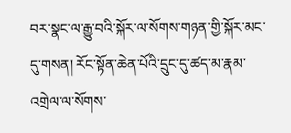བར་སྣང་ལ་རྒྱུ་བའི་སྐོར་ལ་སོགས་གཉན་གྱི་སྐོར་མང་དུ་གསན། རོང་སྟོན་ཆེན་པོའི་དྲུང་དུ་ཚད་མ་རྣམ་འགྲེལ་ལ་སོགས་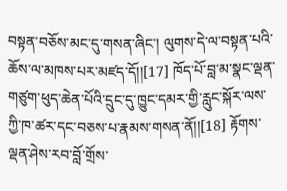བསྟན་བཅོས་མང་དུ་གསན་ཞིང་། ལུགས་དེ་ལ་བསྟན་པའི་ཆོས་ལ་མཁས་པར་མཛད་དོ།།[17] ཁོད་པོ་བླ་མ་སྣང་ལྡན་གཙུག་ཕུད་ཆེན་པོའི་དྲུང་དུ་ཁྱུང་དམར་གྱི་རླུང་སྐོར་ལས་ཀྱི་ཁ་ཚར་དང་བཅས་པ་རྣམས་གསན་ནོ།།[18] རྟོགས་ལྡན་ཤེས་རབ་བློ་གྲོས་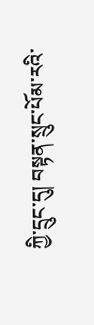ཀྱི་དྲུང་དུ། བསྟན་སྲུང་པོམ་རའི་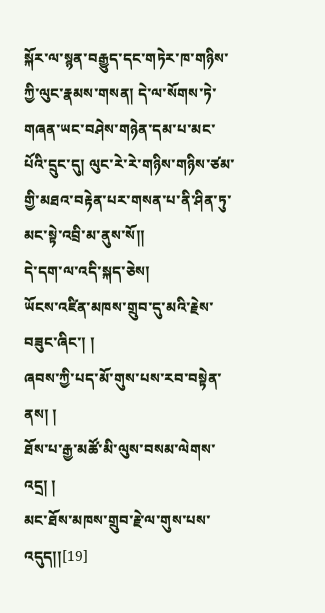སྐོར་ལ་སྙན་བརྒྱུད་དང་གཏེར་ཁ་གཉིས་ཀྱི་ལུང་རྣམས་གསན། དེ་ལ་སོགས་ཏེ་གཞན་ཡང་བཤེས་གཉེན་དམ་པ་མང་པོའི་དྲུང་དུ། ལུང་རེ་རེ་གཉིས་གཉིས་ཙམ་གྱི་མཐའ་བརྟེན་པར་གསན་པ་ནི་ཤིན་ཏུ་མང་སྟེ་འབྲི་མ་ནུས་སོ།།
དེ་དག་ལ་འདི་སྐད་ཅེས།
ཡོངས་འཛིན་མཁས་གྲུབ་དུ་མའི་རྗེས་བཟུང་ཞིང་། །
ཞབས་ཀྱི་པད་མོ་གུས་པས་རབ་བསྟེན་ནས། །
ཐོས་པ་རྒྱ་མཚོ་མི་ལུས་བསམ་ལེགས་འདྲ། །
མང་ཐོས་མཁས་གྲུབ་རྗེ་ལ་གུས་པས་འདུད།།[19]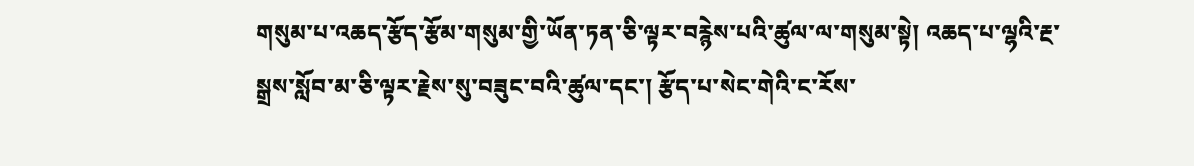གསུམ་པ་འཆད་རྩོད་རྩོམ་གསུམ་གྱི་ཡོན་ཏན་ཅི་ལྟར་བརྙེས་པའི་ཚུལ་ལ་གསུམ་སྟེ། འཆད་པ་ལྷའི་རྔ་སྒྲས་སློབ་མ་ཅི་ལྟར་རྗེས་སུ་བཟུང་བའི་ཚུལ་དང་། རྩོད་པ་སེང་གེའི་ང་རོས་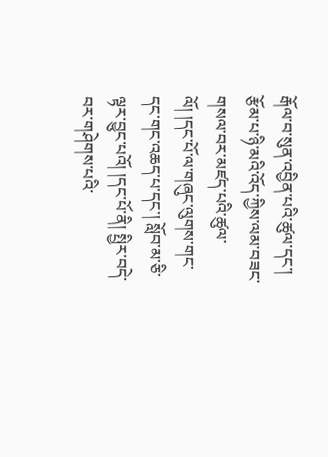རྒོལ་བ་སུན་འབྱིན་པའི་ཚུལ་དང་། རྩོམ་པ་ཉི་མའི་འོད་ཀྱིས་ལམ་བཟང་གསལ་བར་མཛད་པའི་ཚུལ་ལོ། །དང་པོ་ལ་གཞུང་ལུགས་གང་དང་གང་འཆད་པ་དང་། སློབ་མ་ཅི་ལྟར་བྱུང་པའོ། །དང་པོ་ནི། སྤྱིར་བདེ་བར་གཤེགས་པའི་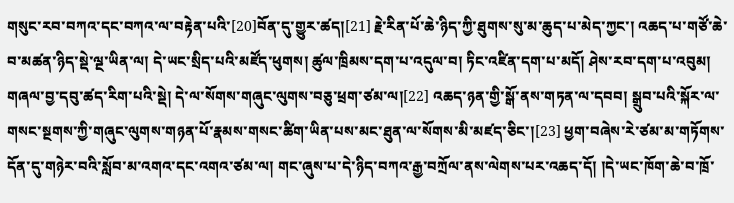གསུང་རབ་བཀའ་དང་བཀའ་ལ་བརྟེན་པའི་[20]བོན་དུ་གྱུར་ཚད།[21] རྗེ་རིན་པོ་ཆེ་ཉིད་ཀྱི་ཐུགས་སུ་མ་ཆུད་པ་མེད་ཀྱང་། འཆད་པ་གཙོ་ཆེ་བ་མཚན་ཉིད་སྡེ་ལྔ་ཡིན་ལ། དེ་ཡང་སྲིད་པའི་མཛོད་ཕུགས། ཚུལ་ཁྲིམས་དག་པ་འདུལ་བ། ཏིང་འཛིན་དག་པ་མདོ། ཤེས་རབ་དག་པ་འབུམ། གཞལ་བྱ་དབུ་ཚད་རིག་པའི་སྡེ། དེ་ལ་སོགས་གཞུང་ལུགས་བཅུ་ཕྲག་ཙམ་ལ།[22] འཆད་ཉན་གྱི་སྒོ་ནས་གཏན་ལ་དབབ། སྒྲུབ་པའི་སྐོར་ལ་གསང་སྔགས་ཀྱི་གཞུང་ལུགས་གཉན་པོ་རྣམས་གསང་ཚིག་ཡིན་པས་མང་ཐུན་ལ་སོགས་མི་མཛད་ཅིང་།[23] ཕྱག་བཞེས་རེ་ཙམ་མ་གཏོགས་དོན་དུ་གཉེར་བའི་སློབ་མ་འགའ་དང་འགའ་ཙམ་ལ། གང་ཞུས་པ་དེ་ཉིད་བཀའ་རྒྱ་བཀྲོལ་ནས་ལེགས་པར་འཆད་དོ། །དེ་ཡང་ཁོག་ཆེ་བ་ཁྲོ་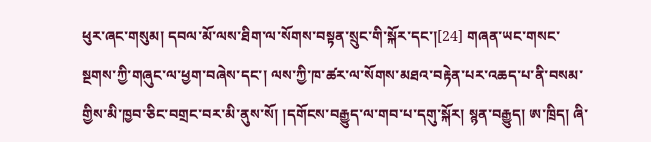ཕུར་ཞང་གསུམ། དབལ་མོ་ལས་ཐིག་ལ་སོགས་བསྟན་སྲུང་གི་སྐོར་དང་།[24] གཞན་ཡང་གསང་སྔགས་ཀྱི་གཞུང་ལ་ཕྱག་བཞེས་དང་། ལས་ཀྱི་ཁ་ཚར་ལ་སོགས་མཐའ་བརྟེན་པར་འཆད་པ་ནི་བསམ་གྱིས་མི་ཁྱབ་ཅིང་བགྲང་བར་མི་ནུས་སོ། །དགོངས་བརྒྱུད་ལ་གབ་པ་དགུ་སྐོར། སྙན་བརྒྱུད། ཨ་ཁྲིད། ཞི་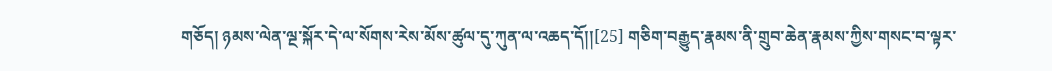གཅོད། ཉམས་ལེན་ལྔ་སྐོར་དེ་ལ་སོགས་རེས་མོས་ཚུལ་དུ་ཀུན་ལ་འཆད་དོ།།[25] གཅིག་བརྒྱུད་རྣམས་ནི་གྲུབ་ཆེན་རྣམས་ཀྱིས་གསང་བ་ལྟར་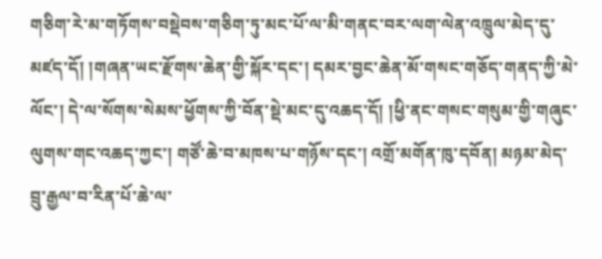གཅིག་རེ་མ་གཏོགས་བསྡེབས་གཅིག་ཏུ་མང་པོ་ལ་མི་གནང་བར་ལག་ལེན་འཁྲུལ་མེད་དུ་མཛད་དོ། །གཞན་ཡང་རྫོགས་ཆེན་གྱི་སྐོར་དང་། དམར་བྱང་ཆེན་མོ་གསང་གཅོད་གནད་ཀྱི་མེ་ལོང་། དེ་ལ་སོགས་སེམས་ཕྱོགས་ཀྱི་བོན་སྡེ་མང་དུ་འཆད་དོ། །ཕྱི་ནང་གསང་གསུམ་གྱི་གཞུང་ལུགས་གང་འཆད་ཀྱང་། གཙོ་ཆེ་བ་མཁས་པ་གཉོས་དང་། འགྲོ་མགོན་ཁུ་དབོན། མཉམ་མེད་བྲུ་རྒྱལ་བ་རིན་པོ་ཆེ་ལ་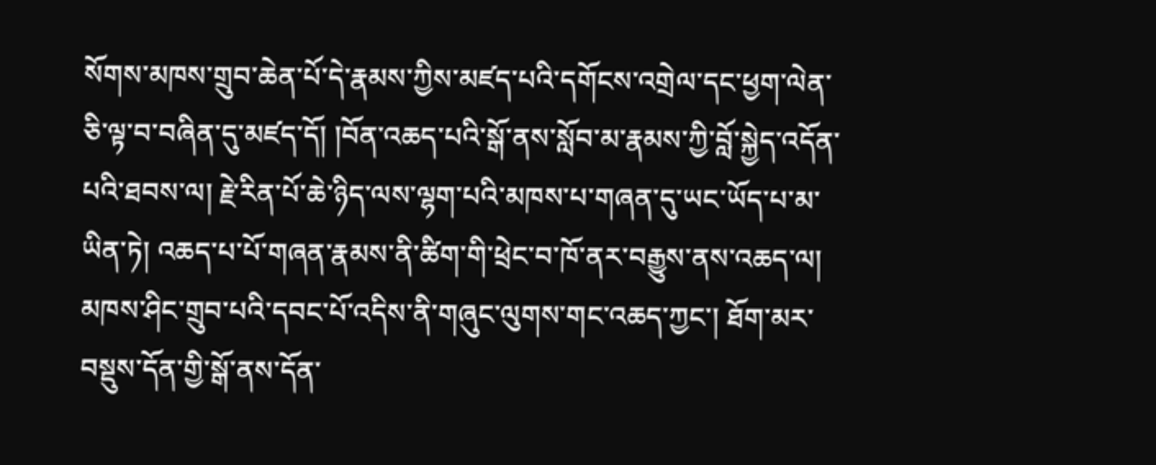སོགས་མཁས་གྲུབ་ཆེན་པོ་དེ་རྣམས་ཀྱིས་མཛད་པའི་དགོངས་འགྲེལ་དང་ཕྱག་ལེན་ཅི་ལྟ་བ་བཞིན་དུ་མཛད་དོ། །བོན་འཆད་པའི་སྒོ་ནས་སློབ་མ་རྣམས་ཀྱི་བློ་སྐྱེད་འདོན་པའི་ཐབས་ལ། རྗེ་རིན་པོ་ཆེ་ཉིད་ལས་ལྷག་པའི་མཁས་པ་གཞན་དུ་ཡང་ཡོད་པ་མ་ཡིན་ཏེ། འཆད་པ་པོ་གཞན་རྣམས་ནི་ཚིག་གི་ཕྲེང་བ་ཁོ་ནར་བརྒྱུས་ནས་འཆད་ལ། མཁས་ཤིང་གྲུབ་པའི་དབང་པོ་འདིས་ནི་གཞུང་ལུགས་གང་འཆད་ཀྱང་། ཐོག་མར་བསྡུས་དོན་གྱི་སྒོ་ནས་དོན་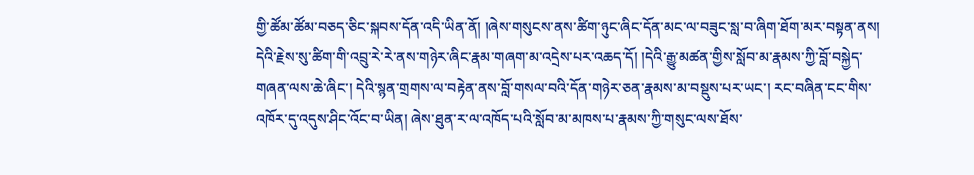གྱི་ཚོམ་ཚོམ་བཅད་ཅིང་སྐབས་དོན་འདི་ཡིན་ནོ། །ཞེས་གསུངས་ནས་ཚིག་ཉུང་ཞིང་དོན་མང་ལ་བཟུང་སླ་བ་ཞིག་ཐོག་མར་བསྟན་ནས། དེའི་རྗེས་སུ་ཚིག་གི་འབྲུ་རེ་རེ་ནས་གཉེར་ཞིང་རྣམ་གཞག་མ་འདྲེས་པར་འཆད་དོ། །དེའི་རྒྱུ་མཚན་གྱིས་སློབ་མ་རྣམས་ཀྱི་བློ་བསྐྱེད་གཞན་ལས་ཆེ་ཞིང་། དེའི་སྙན་གྲགས་ལ་བརྟེན་ནས་བློ་གསལ་བའི་དོན་གཉེར་ཅན་རྣམས་མ་བསྡུས་པར་ཡང་། རང་བཞིན་ངང་གིས་འཁོར་དུ་འདུས་ཤིང་འོང་བ་ཡིན། ཞེས་ཐུན་ར་ལ་འཁོད་པའི་སློབ་མ་མཁས་པ་རྣམས་ཀྱི་གསུང་ལས་ཐོས་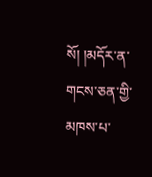སོ། །མདོར་ན་གངས་ཅན་གྱི་མཁས་པ་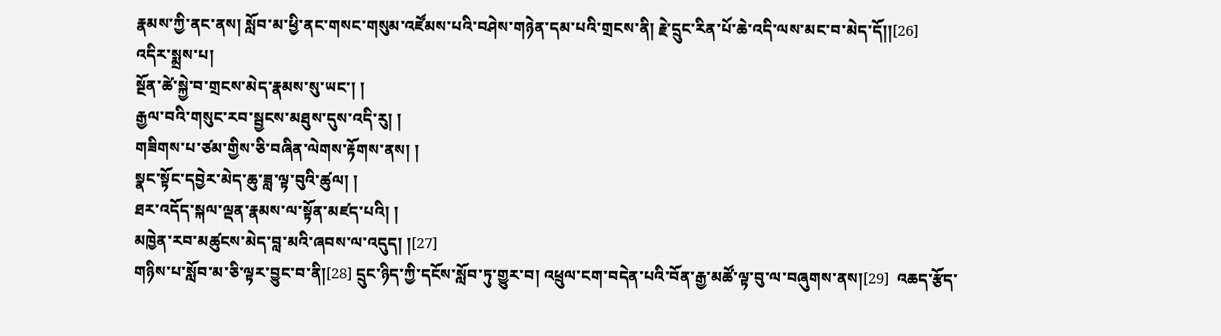རྣམས་ཀྱི་ནང་ནས། སློབ་མ་ཕྱི་ནང་གསང་གསུམ་འཛོམས་པའི་བཤེས་གཉེན་དམ་པའི་གྲངས་ནི། རྗེ་དྲུང་རིན་པོ་ཆེ་འདི་ལས་མང་བ་མེད་དོ།།[26]
འདིར་སྨྲས་པ།
སྔོན་ཚེ་སྐྱེ་བ་གྲངས་མེད་རྣམས་སུ་ཡང་། །
རྒྱལ་བའི་གསུང་རབ་སྦྱངས་མཐུས་དུས་འདི་རུ། །
གཟིགས་པ་ཙམ་གྱིས་ཅི་བཞིན་ལེགས་རྟོགས་ནས། །
སྣང་སྟོང་དབྱེར་མེད་ཆུ་ཟླ་ལྟ་བུའི་ཚུལ། །
ཐར་འདོད་སྐལ་ལྡན་རྣམས་ལ་སྟོན་མཛད་པའི། །
མཁྱེན་རབ་མཚུངས་མེད་བླ་མའི་ཞབས་ལ་འདུད། །[27]
གཉིས་པ་སློབ་མ་ཅི་ལྟར་བྱུང་བ་ནི།[28] དྲུང་ཉིད་ཀྱི་དངོས་སློབ་ཏུ་གྱུར་བ། འཕྲུལ་ངག་བདེན་པའི་བོན་རྒྱ་མཚོ་ལྟ་བུ་ལ་བཞུགས་ནས།[29]  འཆད་རྩོད་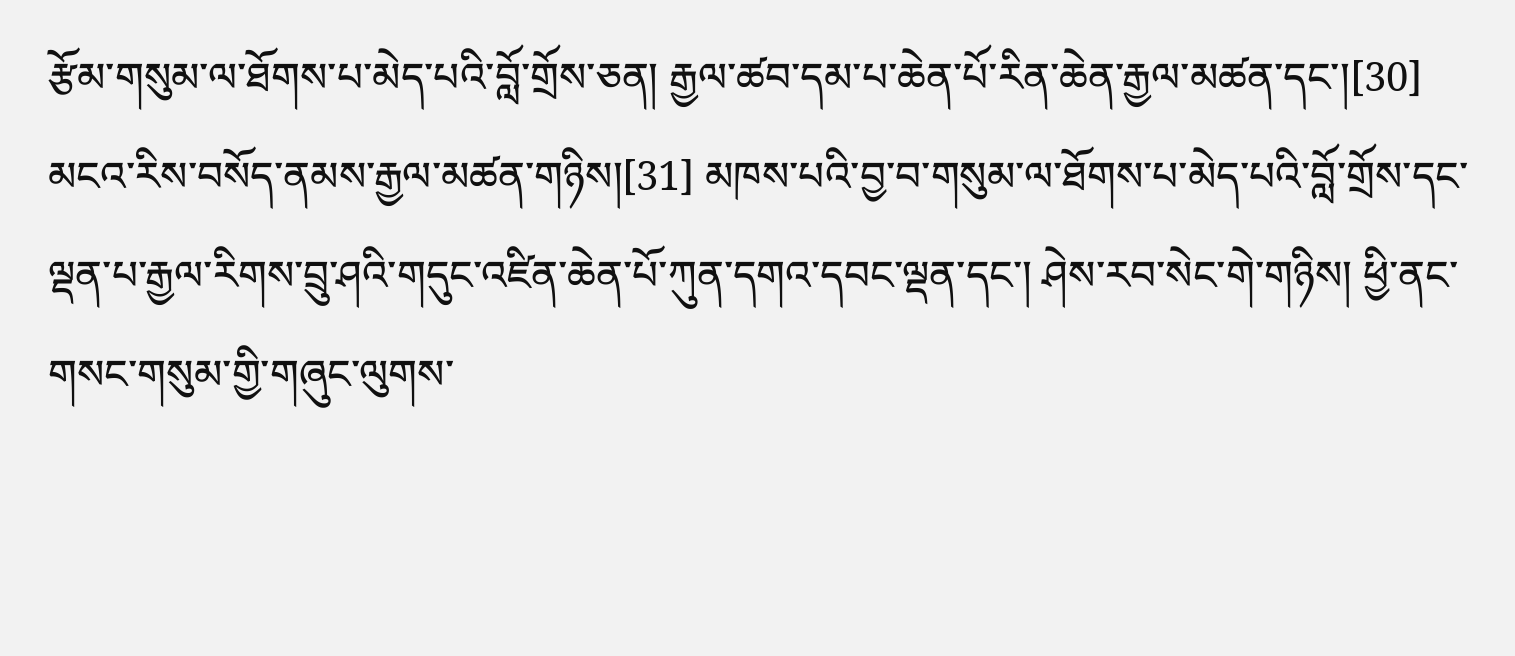རྩོམ་གསུམ་ལ་ཐོགས་པ་མེད་པའི་བློ་གྲོས་ཅན། རྒྱལ་ཚབ་དམ་པ་ཆེན་པོ་རིན་ཆེན་རྒྱལ་མཚན་དང་།[30] མངའ་རིས་བསོད་ནམས་རྒྱལ་མཚན་གཉིས།[31] མཁས་པའི་བྱ་བ་གསུམ་ལ་ཐོགས་པ་མེད་པའི་བློ་གྲོས་དང་ལྡན་པ་རྒྱལ་རིགས་བྲུ་ཤའི་གདུང་འཛིན་ཆེན་པོ་ཀུན་དགའ་དབང་ལྡན་དང་། ཤེས་རབ་སེང་གེ་གཉིས། ཕྱི་ནང་གསང་གསུམ་གྱི་གཞུང་ལུགས་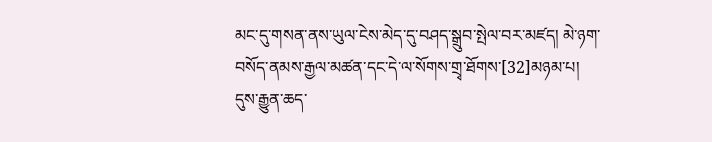མང་དུ་གསན་ནས་ཡུལ་ངེས་མེད་དུ་བཤད་སྒྲུབ་སྤེལ་བར་མཛད། མེ་ཉག་བསོད་ནམས་རྒྱལ་མཚན་དང་དེ་ལ་སོགས་གྲྭ་ཐོགས་[32]མཉམ་པ། དུས་རྒྱུན་ཆད་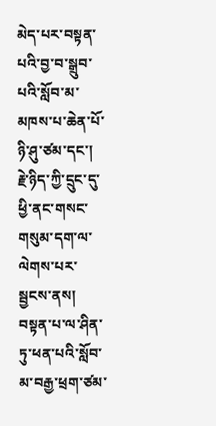མེད་པར་བསྟན་པའི་བྱ་བ་སྒྲུབ་པའི་སློབ་མ་མཁས་པ་ཆེན་པོ་ཉི་ཤུ་ཙམ་དང་། རྗེ་ཉིད་ཀྱི་དྲུང་དུ་ཕྱི་ནང་གསང་གསུམ་དག་ལ་ལེགས་པར་སྦྱངས་ནས། བསྟན་པ་ལ་ཤིན་ཏུ་ཕན་པའི་སློབ་མ་བརྒྱ་ཕྲག་ཙམ་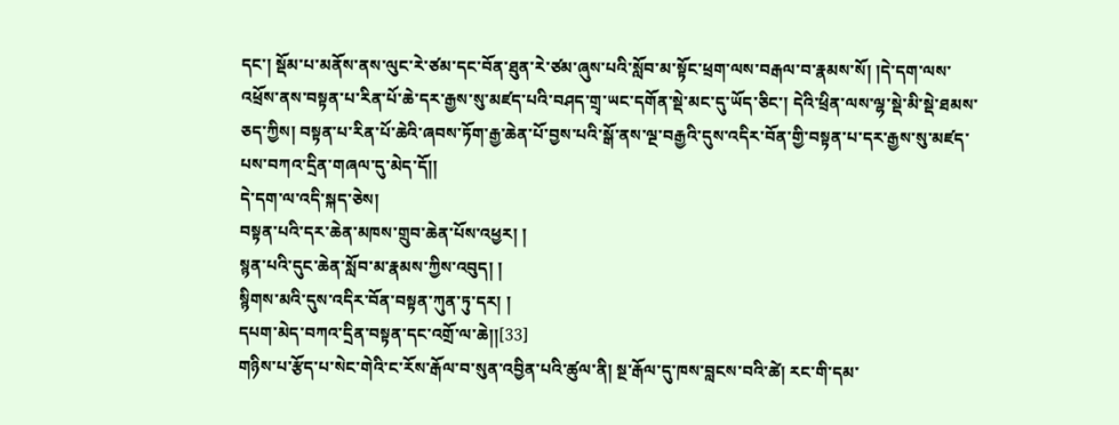དང་། སྡོམ་པ་མནོས་ནས་ལུང་རེ་ཙམ་དང་བོན་ཐུན་རེ་ཙམ་ཞུས་པའི་སློབ་མ་སྟོང་ཕྲག་ལས་བརྒལ་བ་རྣམས་སོ། །དེ་དག་ལས་འཕྲོས་ནས་བསྟན་པ་རིན་པོ་ཆེ་དར་རྒྱས་སུ་མཛད་པའི་བཤད་གྲྭ་ཡང་དགོན་སྡེ་མང་དུ་ཡོད་ཅིང་། དེའི་ཕྲིན་ལས་ལྷ་སྡེ་མི་སྡེ་ཐམས་ཅད་ཀྱིས། བསྟན་པ་རིན་པོ་ཆེའི་ཞབས་ཏོག་རྒྱ་ཆེན་པོ་བྱས་པའི་སྒོ་ནས་ལྔ་བརྒྱའི་དུས་འདིར་བོན་གྱི་བསྟན་པ་དར་རྒྱས་སུ་མཛད་པས་བཀའ་དྲིན་གཞལ་དུ་མེད་དོ།།
དེ་དག་ལ་འདི་སྐད་ཅེས།
བསྟན་པའི་དར་ཆེན་མཁས་གྲུབ་ཆེན་པོས་འཕྱར། །
སྙན་པའི་དུང་ཆེན་སློབ་མ་རྣམས་ཀྱིས་འབུད། །
སྙིགས་མའི་དུས་འདིར་བོན་བསྟན་ཀུན་ཏུ་དར། །
དཔག་མེད་བཀའ་དྲིན་བསྟན་དང་འགྲོ་ལ་ཆེ།།[33]
གཉིས་པ་རྩོད་པ་སེང་གེའི་ང་རོས་རྒོལ་བ་སུན་འབྱིན་པའི་ཚུལ་ནི། སྔ་རྒོལ་དུ་ཁས་བླངས་བའི་ཚེ། རང་གི་དམ་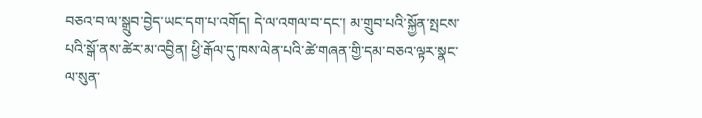བཅའ་བ་ལ་སྒྲུབ་བྱེད་ཡང་དག་པ་འགོད། དེ་ལ་འགལ་བ་དང་། མ་གྲུབ་པའི་སྐྱོན་སྤངས་པའི་སྒོ་ནས་ཚེར་མ་འབྱིན། ཕྱི་རྒོལ་དུ་ཁས་ལེན་པའི་ཚེ་གཞན་གྱི་དམ་བཅའ་ལྟར་སྣང་ལ་སུན་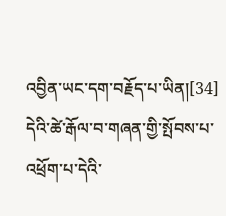འབྱིན་ཡང་དག་བརྗོད་པ་ཡིན།[34] དེའི་ཚེ་རྒོལ་བ་གཞན་གྱི་སྤོབས་པ་འཕྲོག་པ་དེའི་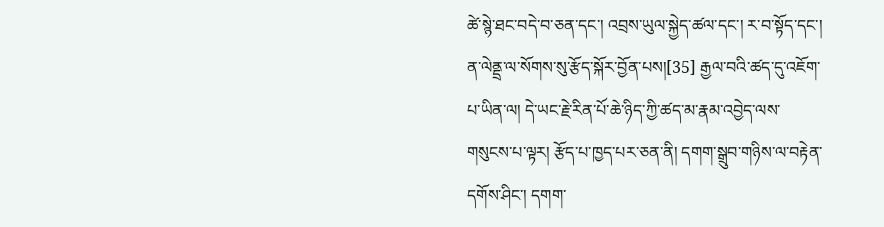ཚེ་སྙེ་ཐང་བདེ་བ་ཅན་དང་། འབྲས་ཡུལ་སྐྱེད་ཚལ་དང་། ར་བ་སྟོད་དང་། ན་ལེནྡྲ་ལ་སོགས་སུ་རྩོད་སྐོར་བྱོན་པས།[35] རྒྱལ་བའི་ཚད་དུ་འཇོག་པ་ཡིན་ལ། དེ་ཡང་རྗེ་རིན་པོ་ཆེ་ཉིད་ཀྱི་ཚད་མ་རྣམ་འབྱེད་ལས་གསུངས་པ་ལྟར། རྩོད་པ་ཁྱད་པར་ཅན་ནི། དགག་སྒྲུབ་གཉིས་ལ་བརྟེན་དགོས་ཤིང་། དགག་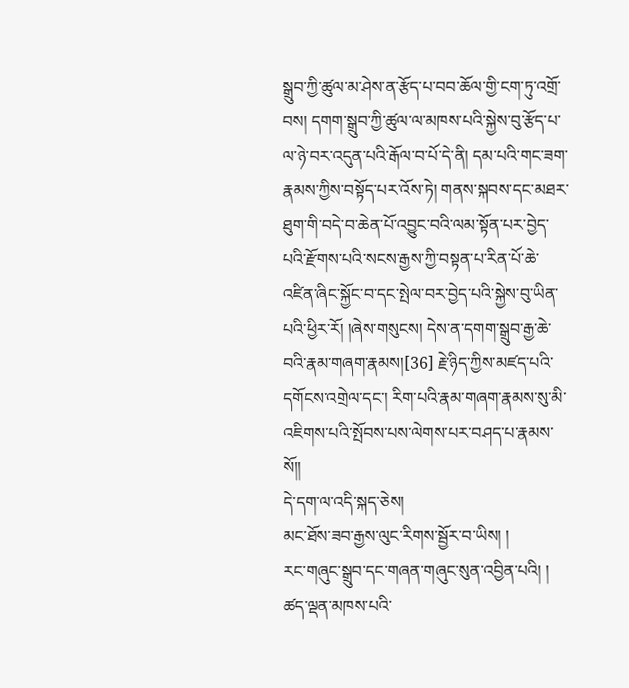སྒྲུབ་ཀྱི་ཚུལ་མ་ཤེས་ན་རྩོད་པ་བབ་ཆོལ་གྱི་ངག་ཏུ་འགྲོ་བས། དགག་སྒྲུབ་ཀྱི་ཚུལ་ལ་མཁས་པའི་སྐྱེས་བུ་རྩོད་པ་ལ་ཉེ་བར་འདུན་པའི་རྒོལ་བ་པོ་དེ་ནི། དམ་པའི་གང་ཟག་རྣམས་ཀྱིས་བསྟོད་པར་འོས་ཏེ། གནས་སྐབས་དང་མཐར་ཐུག་གི་བདེ་བ་ཆེན་པོ་འབྱུང་བའི་ལམ་སྟོན་པར་བྱེད་པའི་རྫོགས་པའི་སངས་རྒྱས་ཀྱི་བསྟན་པ་རིན་པོ་ཆེ་འཛིན་ཞིང་སྐྱོང་བ་དང་སྤེལ་བར་བྱེད་པའི་སྐྱེས་བུ་ཡིན་པའི་ཕྱིར་རོ། །ཞེས་གསུངས། དེས་ན་དགག་སྒྲུབ་རྒྱ་ཆེ་བའི་རྣམ་གཞག་རྣམས།[36] རྗེ་ཉིད་ཀྱིས་མཛད་པའི་དགོངས་འགྲེལ་དང་། རིག་པའི་རྣམ་གཞག་རྣམས་སུ་མི་འཇིགས་པའི་སྤོབས་པས་ལེགས་པར་བཤད་པ་རྣམས་སོ།།
དེ་དག་ལ་འདི་སྐད་ཅེས།
མང་ཐོས་ཟབ་རྒྱས་ལུང་རིགས་སྦྱོར་བ་ཡིས། །
རང་གཞུང་སྒྲུབ་དང་གཞན་གཞུང་སུན་འབྱིན་པའི། །
ཚད་ལྡན་མཁས་པའི་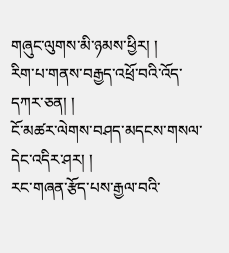གཞུང་ལུགས་མི་ཉམས་ཕྱིར། །
རིག་པ་གནས་བརྒྱད་འཕྲོ་བའི་འོད་དཀར་ཅན། །
ངོ་མཚར་ལེགས་བཤད་མདངས་གསལ་དེང་འདིར་ཤར། །
རང་གཞན་རྩོད་པས་རྒྱལ་བའི་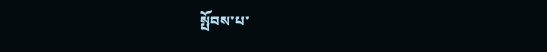སྤོབས་པ་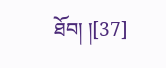ཐོབ། །[37]